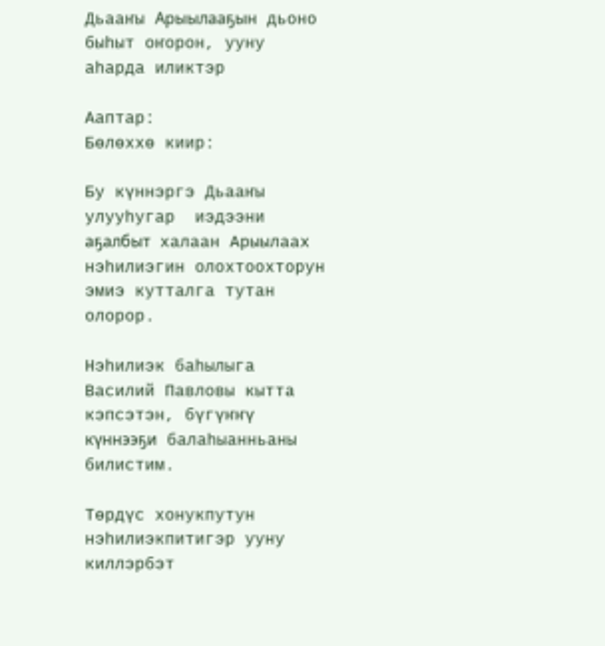Дьааҥы Арыылааҕын дьоно быһыт оҥорон, ууну аһарда иликтэр

Ааптар:
Бөлөххө киир:

Бу күннэргэ Дьааҥы улууһугар  иэдээни аҕалбыт халаан Арыылаах нэһилиэгин олохтоохторун эмиэ кутталга тутан олорор.

Нэһилиэк баһылыга Василий Павловы кытта кэпсэтэн, бүгүҥҥү күннээҕи балаһыанньаны билистим.

Төрдүс хонукпутун нэһилиэкпитигэр ууну киллэрбэт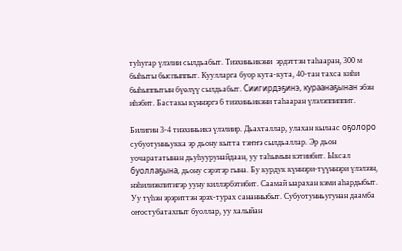туһугар үлэлии сылдьабыт. Тиэхиньикэни  эрдэттэн таһааран, 300 м быһыты быспыппыт. Куулларга буор кута-кута, 40-тан тахса киһи быһыппытын бүөлүү сылдьабыт. Сиигирдэҕинэ, кураанаҕынан эбэн иһэбит. Бастакы күннэргэ 6 тиэхиньикэни таһааран үлэлэппиппит.

Билигин 3-4 тиэхиньикэ үлэлиир. Дьахталлар, улахан кылаас оҕолоро субуотунньукка эр дьону кытта тэҥҥэ сылдьаллар. Эр дьон уочарататынан дьуһуурунайдаан, уу таһымын кэтиибит. Ыксал буоллаҕына, дьону сэрэтэр гына. Бу курдук күннэри-түүннэри үлэлээн, нэһилиэкпитигэр ууну киллэрбэтибит. Саамай ыарахан кэми аһардыбыт. Уу түһэн эрэриттэн эрэх-турах сананныбыт. Субуотунньугунан даамба оҥостубатахпыт буоллар, уу халыйан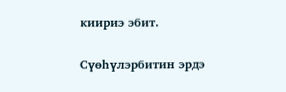киириэ эбит.

Сүөһүлэрбитин эрдэ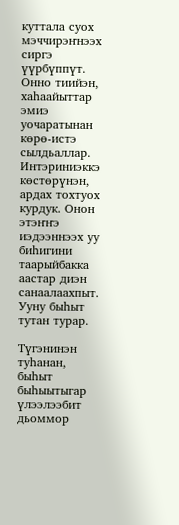куттала суох  мэччирэҥнээх сиргэ үүрбүппүт. Онно тиийэн, хаһаайыттар  эмиэ уочаратынан көрө-истэ сылдьаллар. Интэриниэккэ көстөрүнэн, ардах тохтуох курдук. Онон этэҥҥэ иэдээннээх уу биһигини таарыйбакка аастар диэн санаалаахпыт. Ууну быһыт тутан турар.

Түгэнинэн туһанан, быһыт  быһыытыгар үлээлээбит дьоммор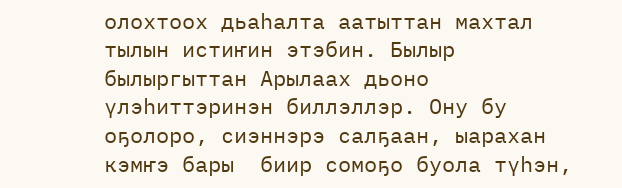олохтоох дьаһалта аатыттан махтал тылын истиҥин этэбин. Былыр былыргыттан Арылаах дьоно үлэһиттэринэн биллэллэр. Ону бу оҕолоро, сиэннэрэ салҕаан, ыарахан кэмҥэ бары  биир сомоҕо буола түһэн,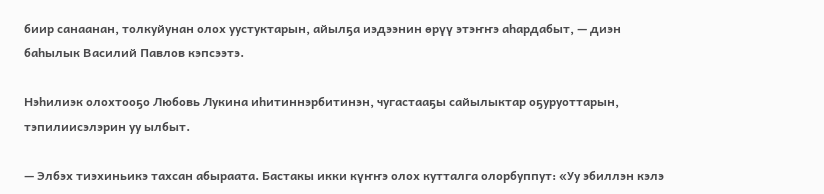биир санаанан, толкуйунан олох уустуктарын, айылҕа иэдээнин өрүү этэҥҥэ аһардабыт, — диэн баһылык Василий Павлов кэпсээтэ.

Нэһилиэк олохтооҕо Любовь Лукина иһитиннэрбитинэн, чугастааҕы сайылыктар оҕуруоттарын, тэпилиисэлэрин уу ылбыт.

— Элбэх тиэхиньикэ тахсан абыраата. Бастакы икки күҥҥэ олох кутталга олорбуппут: «Уу эбиллэн кэлэ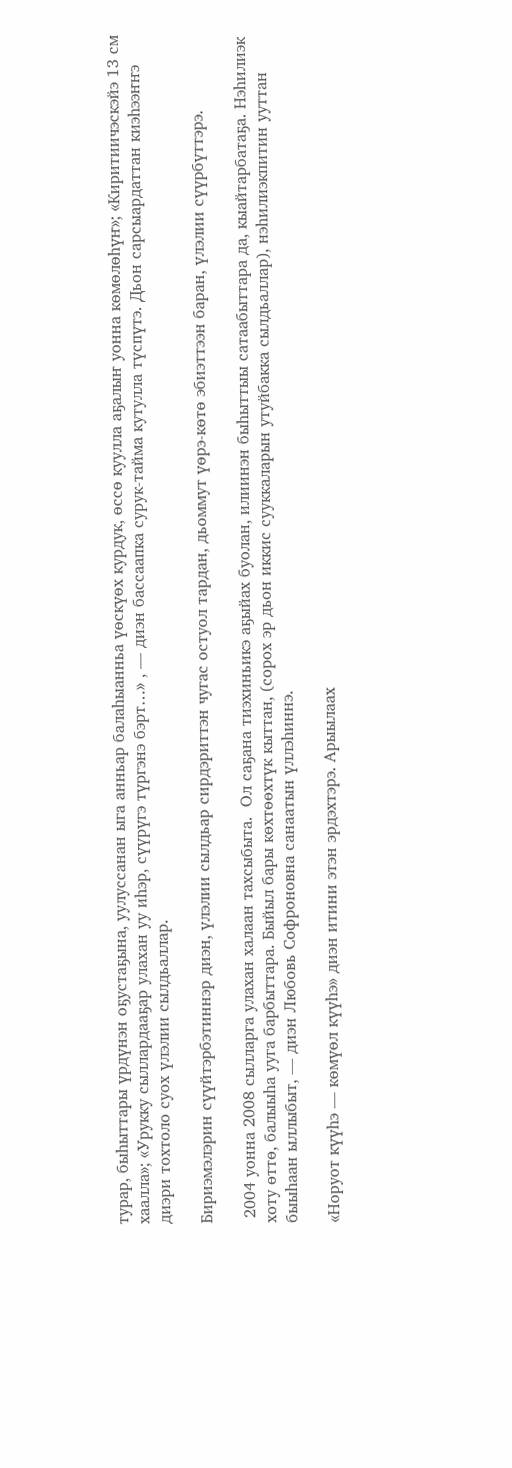турар, быһыттары үрдүнэн оҕустаҕына, уулуссанан ыга анньар балаһыанньа үөскүөх курдук, өссө куулла аҕалыҥ уонна көмөлөһүҥ»; «Киритиичэскэйэ 13 см хаалла»; «Урукку сыллардааҕар улахан уу иһэр, сүүрүгэ түргэнэ бэрт…» , — диэн бассаапка сурук-тайма кутулла түспүтэ. Дьон сарсыардаттан киэһээҥҥэ диэри тохтоло суох үлэлии сылдьаллар.

Бириэмэлэрин сүүйтэрбэтиннэр диэн, үлэлии сылдьар сирдэриттэн чугас остуол тардан, дьоммут үөрэ-көтө эбиэттээн баран, үлэлии сүүрбүттэрэ.

 2004 уонна 2008 сылларга улахан халаан тахсыбыта.  Ол саҕана тиэхиньикэ аҕыйах буолан, илиинэн быһыттыы сатаабыттара да, кыайтарбатаҕа. Нэһилиэк хоту өттө, балыыһа ууга барбыттара. Быйыл бары көхтөөхтүк кыттан, (сорох эр дьон иккис сууккаларын утуйбакка сылдьаллар), нэһилиэкпитин ууттан быыһаан ыллыбыт, — диэн Любовь Софроновна санаатын үллэһиннэ.

«Норуот күүһэ — көмүөл күүһэ» диэн итини этэн эрдэхтэрэ. Арыылаах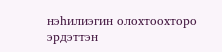нэһилиэгин олохтоохторо эрдэттэн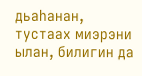дьаһанан, тустаах миэрэни ылан, билигин да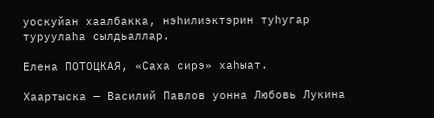уоскуйан хаалбакка, нэһилиэктэрин туһугар туруулаһа сылдьаллар.

Елена ПОТОЦКАЯ, «Саха сирэ» хаһыат.

Хаартыска — Василий Павлов уонна Любовь Лукина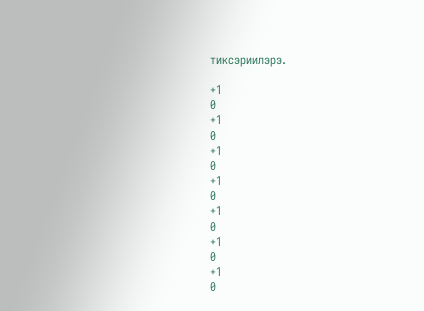тиксэриилэрэ.

+1
0
+1
0
+1
0
+1
0
+1
0
+1
0
+1
0